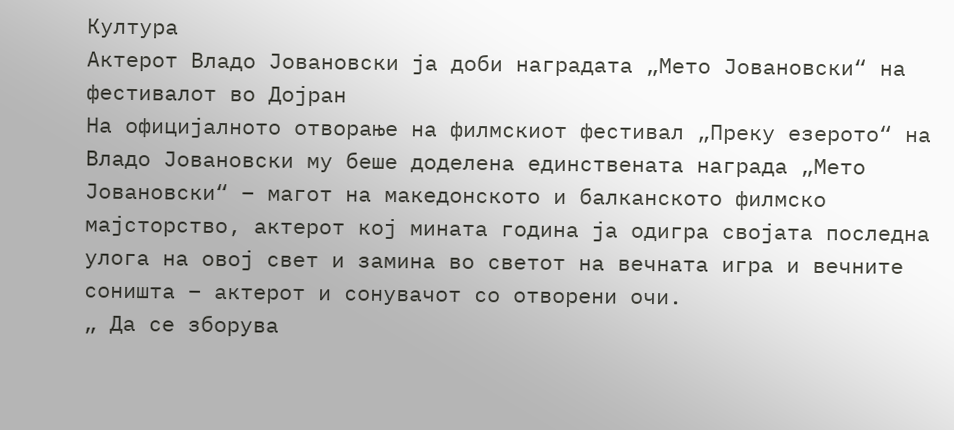Култура
Актерот Владо Јовановски ја доби наградата „Мето Јовановски“ на фестивалот во Дојран
На официјалното отворање на филмскиот фестивал „Преку езерото“ на Владо Јовановски му беше доделена единствената награда „Мето Јовановски“ – магот на македонското и балканското филмско мајсторство, актерот кој мината година ја одигра својата последна улога на овој свет и замина во светот на вечната игра и вечните соништа – актерот и сонувачот со отворени очи.
„ Да се зборува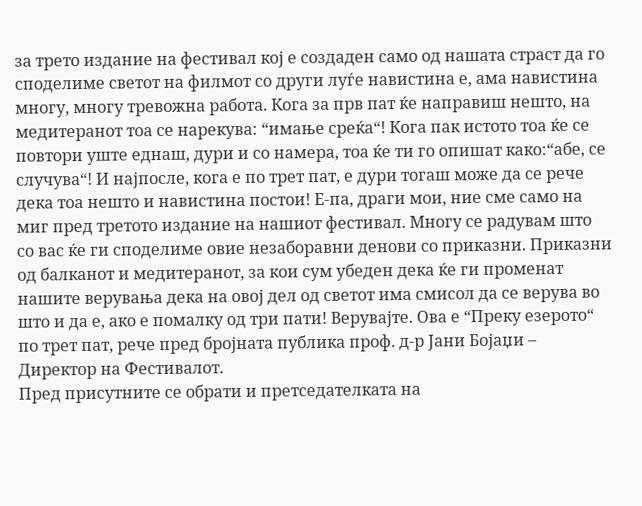за трето издание на фестивал кој е создаден само од нашата страст да го споделиме светот на филмот со други луѓе навистина е, ама навистина многу, многу тревожна работа. Кога за прв пат ќе направиш нешто, на медитеранот тоа се нарекува: “имање среќа“! Кога пак истото тоа ќе се повтори уште еднаш, дури и со намера, тоа ќе ти го опишат како:“абе, се случува“! И најпосле, кога е по трет пат, е дури тогаш може да се рече дека тоа нешто и навистина постои! Е-па, драги мои, ние сме само на миг пред третото издание на нашиот фестивал. Многу се радувам што со вас ќе ги споделиме овие незаборавни денови со приказни. Приказни од балканот и медитеранот, за кои сум убеден дека ќе ги променат нашите верувања дека на овој дел од светот има смисол да се верува во што и да е, ако е помалку од три пати! Верувајте. Ова е “Преку езерото“ по трет пат, рече пред бројната публика проф. д-р Јани Бојаџи – Директор на Фестивалот.
Пред присутните се обрати и претседателката на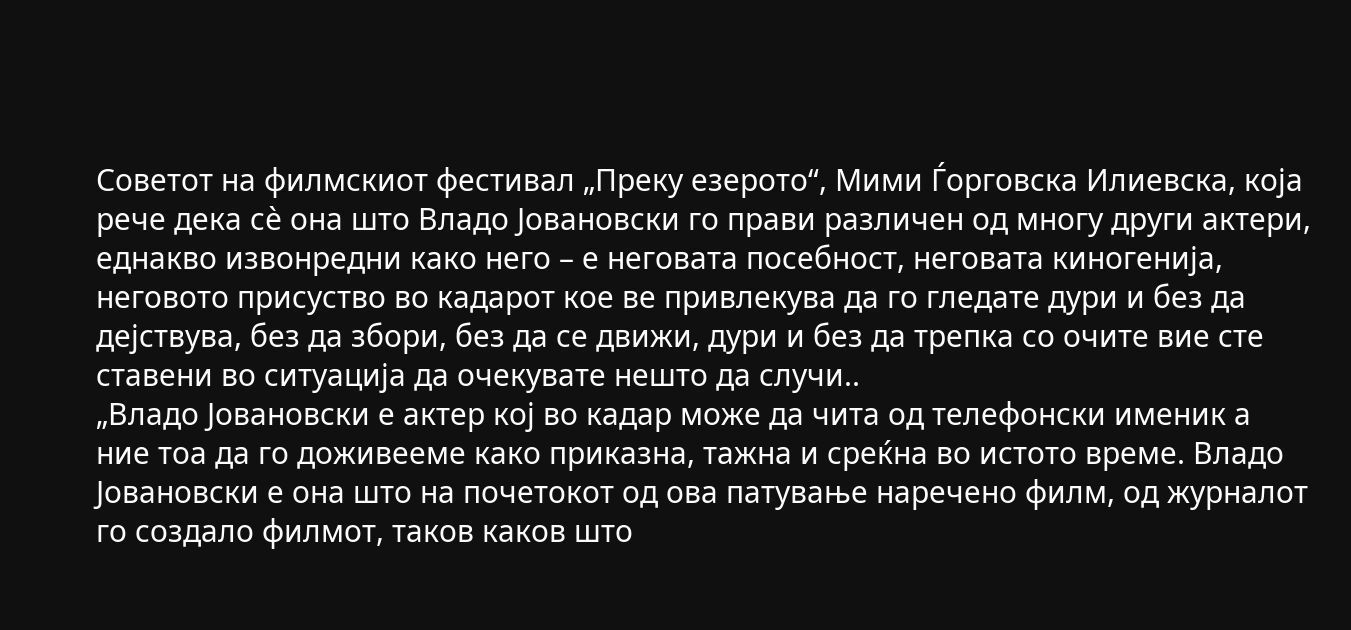Советот на филмскиот фестивал „Преку езерото“, Мими Ѓорговска Илиевска, која рече дека сè она што Владо Јовановски го прави различен од многу други актери, еднакво извонредни како него – е неговата посебност, неговата киногенија, неговото присуство во кадарот кое ве привлекува да го гледате дури и без да дејствува, без да збори, без да се движи, дури и без да трепка со очите вие сте ставени во ситуација да очекувате нешто да случи..
„Владо Јовановски е актер кој во кадар може да чита од телефонски именик а ние тоа да го доживееме како приказна, тажна и среќна во истото време. Владо Јовановски е она што на почетокот од ова патување наречено филм, од журналот го создало филмот, таков каков што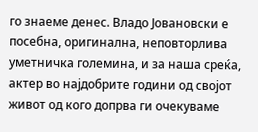го знаеме денес. Владо Јовановски е посебна, оригинална, неповторлива уметничка големина, и за наша среќа, актер во најдобрите години од својот живот од кого допрва ги очекуваме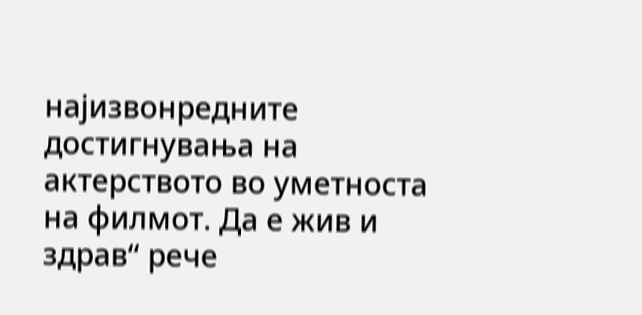најизвонредните достигнувања на актерството во уметноста на филмот. Да е жив и здрав“ рече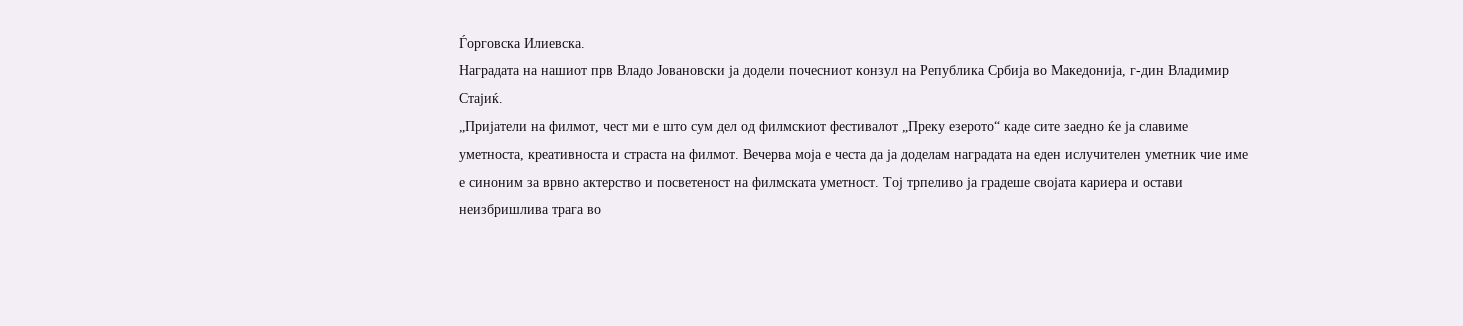Ѓорговска Илиевска.
Наградата на нашиот прв Владо Јовановски ја додели почесниот конзул на Република Србија во Македонија, г-дин Владимир Стајиќ.
„Пријатели на филмот, чест ми е што сум дел од филмскиот фестивалот „Преку езерото“ каде сите заедно ќе ја славиме уметноста, креативноста и страста на филмот. Вечерва моја е честа да ја доделам наградата на еден ислучителен уметник чие име е синоним за врвно актерство и посветеност на филмската уметност. Тој трпеливо ја градеше својата кариера и остави неизбришлива трага во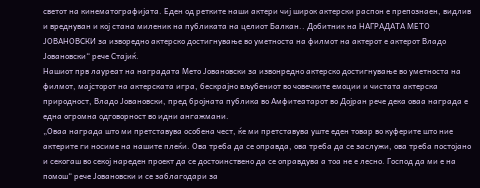светот на кинематографијата. Еден од ретките наши актери чиј широк актерски распон е препознаен, видлив и вреднуван и кој стана миленик на публиката на целиот Балкан.. Добитник на НАГРАДАТА МЕТО ЈОВАНОВСКИ за изворедно актерско достигнување во уметноста на филмот на актерот е актерот Владо Јовановски“ рече Стајиќ.
Нашиот прв лауреат на наградата Мето Јовановски за извонредно актерско достигнување во уметноста на филмот, мајсторот на актерската игра, бескрајно вљубениот во човечките емоции и чистата актерска природност, Владо Јовановски, пред бројната публика во Амфитеатарот во Дојран рече дека оваа награда е една огромна одговорност во идни ангажмани.
„Оваа награда што ми претставува особена чест, ќе ми претставува уште еден товар во куферите што ние актерите ги носиме на нашите плеќи. Ова треба да се оправда, ова треба да се заслужи, ова треба постојано и секогаш во секој нареден проект да се достоинствено да се оправдува а тоа не е лесно. Господ да ми е на помош“ рече Јовановски и се заблагодари за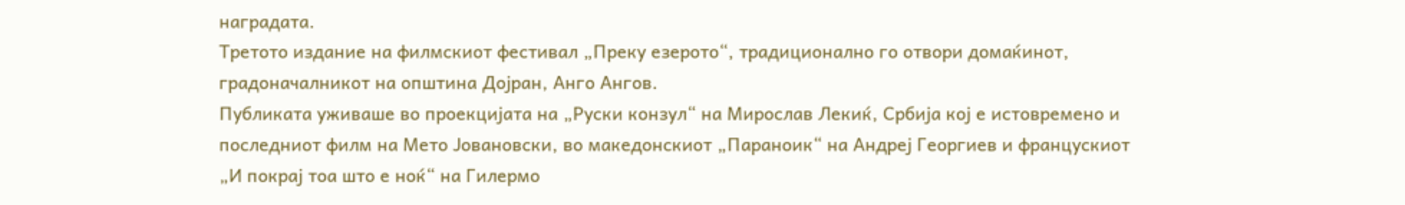наградата.
Третото издание на филмскиот фестивал „Преку езерото“, традиционално го отвори домаќинот, градоначалникот на општина Дојран, Анго Ангов.
Публиката уживаше во проекцијата на „Руски конзул“ на Мирослав Лекиќ, Србија кој е истовремено и последниот филм на Мето Јовановски, во македонскиот „Параноик“ на Андреј Георгиев и францускиот „И покрај тоа што е ноќ“ на Гилермо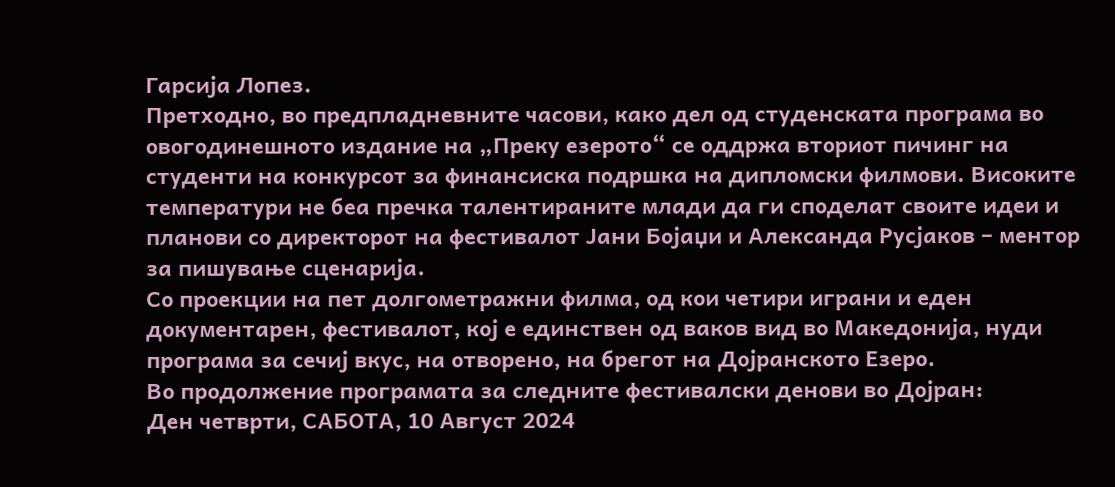Гарсија Лопез.
Претходно, во предпладневните часови, како дел од студенската програма во овогодинешното издание на „Преку езерото“ се оддржа вториот пичинг на студенти на конкурсот за финансиска подршка на дипломски филмови. Високите температури не беа пречка талентираните млади да ги споделат своите идеи и планови со директорот на фестивалот Јани Бојаџи и Александа Русјаков – ментор за пишување сценарија.
Со проекции на пет долгометражни филма, од кои четири играни и еден документарен, фестивалот, кој е единствен од ваков вид во Македонија, нуди програма за сечиј вкус, на отворено, на брегот на Дојранското Езеро.
Во продолжение програмата за следните фестивалски денови во Дојран:
Ден четврти, САБОТА, 10 Август 2024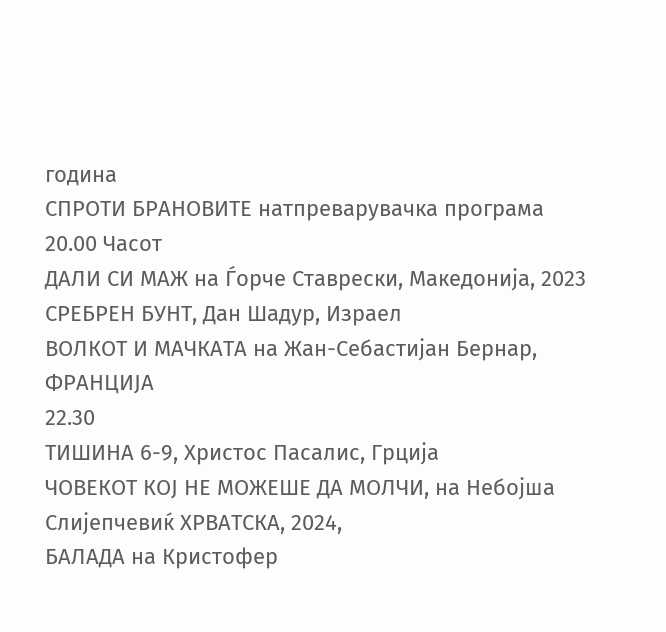година
СПРОТИ БРАНОВИТЕ натпреварувачка програма
20.00 Часот
ДАЛИ СИ МАЖ на Ѓорче Ставрески, Македонија, 2023
СРЕБРЕН БУНТ, Дан Шадур, Израел
ВОЛКОТ И МАЧКАТА на Жан-Себастијан Бернар, ФРАНЦИЈА
22.30
ТИШИНА 6-9, Христос Пасалис, Грција
ЧОВЕКОТ КОЈ НЕ МОЖЕШЕ ДА МОЛЧИ, на Небојша Слијепчевиќ ХРВАТСКА, 2024,
БАЛАДА на Кристофер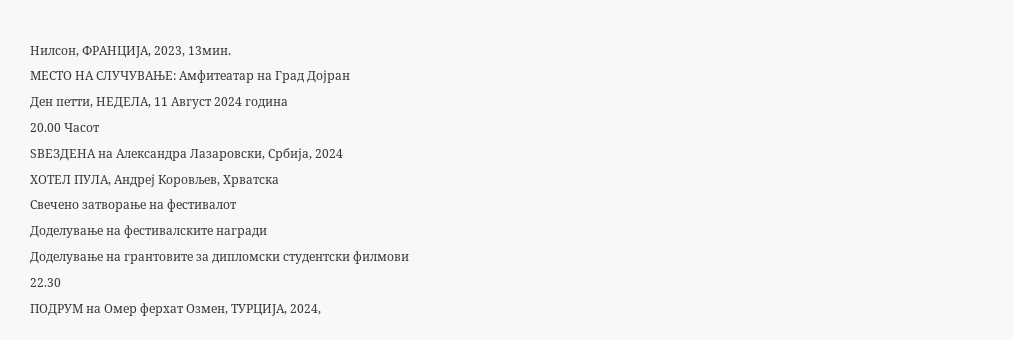Нилсон, ФРАНЦИЈА, 2023, 13мин.
МЕСТО НА СЛУЧУВАЊЕ: Амфитеатар на Град Дојран
Ден петти, НЕДЕЛА, 11 Август 2024 година
20.00 Часот
ЅВЕЗДЕНА на Александра Лазаровски, Србија, 2024
ХОТЕЛ ПУЛА, Андреј Коровљев, Хрватска
Свечено затворање на фестивалот
Доделување на фестивалските награди
Доделување на грантовите за дипломски студентски филмови
22.30
ПОДРУМ на Омер ферхат Озмен, ТУРЦИЈА, 2024,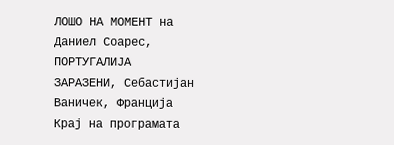ЛОШО НА МОМЕНТ на Даниел Соарес, ПОРТУГАЛИЈА
ЗАРАЗЕНИ, Себастијан Ваничек, Франција
Крај на програмата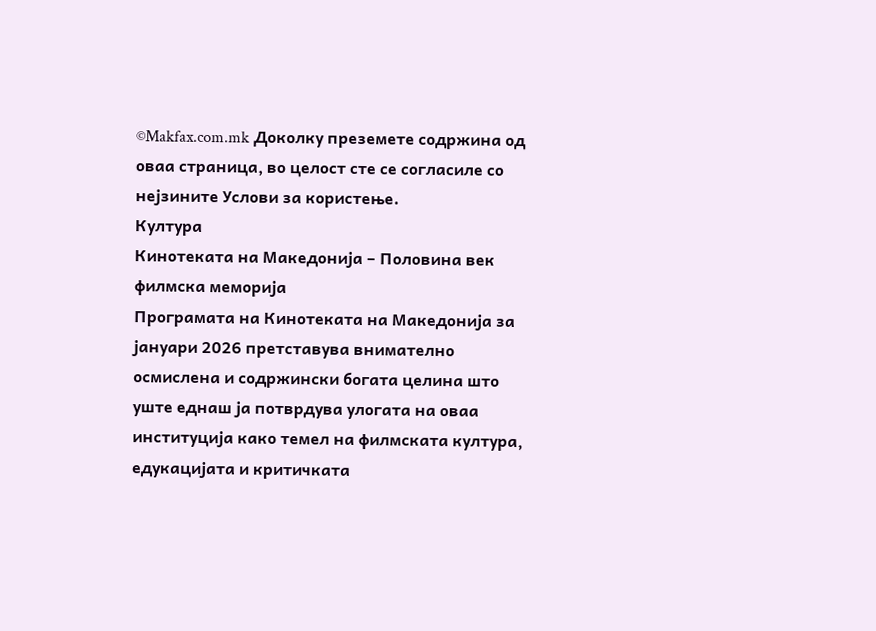©Makfax.com.mk Доколку преземете содржина од оваа страница, во целост сте се согласиле со нејзините Услови за користење.
Култура
Кинотеката на Македонија – Половина век филмска меморија
Програмата на Кинотеката на Македонија за јануари 2026 претставува внимателно осмислена и содржински богата целина што уште еднаш ја потврдува улогата на оваа институција како темел на филмската култура, едукацијата и критичката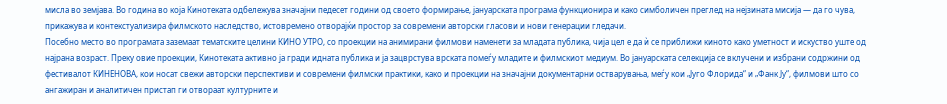мисла во земјава. Во година во која Кинотеката одбележува значајни педесет години од своето формирање, јануарската програма функционира и како симболичен преглед на нејзината мисија — да го чува, прикажува и контекстуализира филмското наследство, истовремено отворајќи простор за современи авторски гласови и нови генерации гледачи.
Посебно место во програмата заземаат тематските целини КИНО УТРО, со проекции на анимирани филмови наменети за младата публика, чија цел е да ѝ се приближи киното како уметност и искуство уште од најрана возраст. Преку овие проекции, Кинотеката активно ја гради идната публика и ја зацврстува врската помеѓу младите и филмскиот медиум. Во јануарската селекција се вклучени и избрани содржини од фестивалот КИНЕНОВА, кои носат свежи авторски перспективи и современи филмски практики, како и проекции на значајни документарни остварувања, меѓу кои „Југо Флорида“ и „Фанк Ју“, филмови што со ангажиран и аналитичен пристап ги отвораат културните и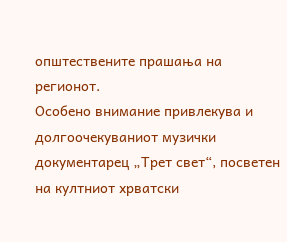општествените прашања на регионот.
Особено внимание привлекува и долгоочекуваниот музички документарец „Трет свет“, посветен на култниот хрватски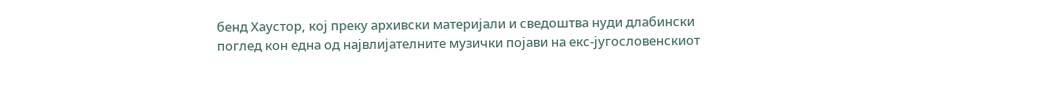бенд Хаустор, кој преку архивски материјали и сведоштва нуди длабински поглед кон една од највлијателните музички појави на екс-југословенскиот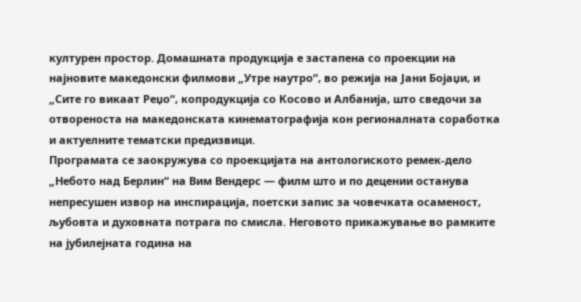културен простор. Домашната продукција е застапена со проекции на најновите македонски филмови „Утре наутро“, во режија на Јани Бојаџи, и „Сите го викаат Реџо“, копродукција со Косово и Албанија, што сведочи за отвореноста на македонската кинематографија кон регионалната соработка и актуелните тематски предизвици.
Програмата се заокружува со проекцијата на антологиското ремек-дело „Небото над Берлин“ на Вим Вендерс — филм што и по децении останува непресушен извор на инспирација, поетски запис за човечката осаменост, љубовта и духовната потрага по смисла. Неговото прикажување во рамките на јубилејната година на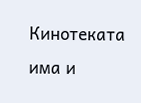Кинотеката има и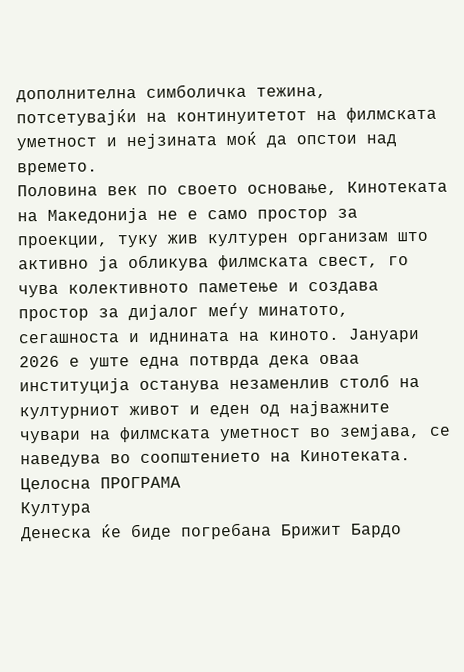дополнителна симболичка тежина, потсетувајќи на континуитетот на филмската уметност и нејзината моќ да опстои над времето.
Половина век по своето основање, Кинотеката на Македонија не е само простор за проекции, туку жив културен организам што активно ја обликува филмската свест, го чува колективното паметење и создава простор за дијалог меѓу минатото, сегашноста и иднината на киното. Јануари 2026 е уште една потврда дека оваа институција останува незаменлив столб на културниот живот и еден од најважните чувари на филмската уметност во земјава, се наведува во соопштението на Кинотеката.
Целосна ПРОГРАМА
Култура
Денеска ќе биде погребана Брижит Бардо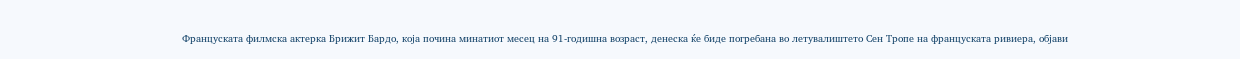Француската филмска актерка Брижит Бардо, која почина минатиот месец на 91-годишна возраст, денеска ќе биде погребана во летувалиштето Сен Тропе на француската ривиера, објави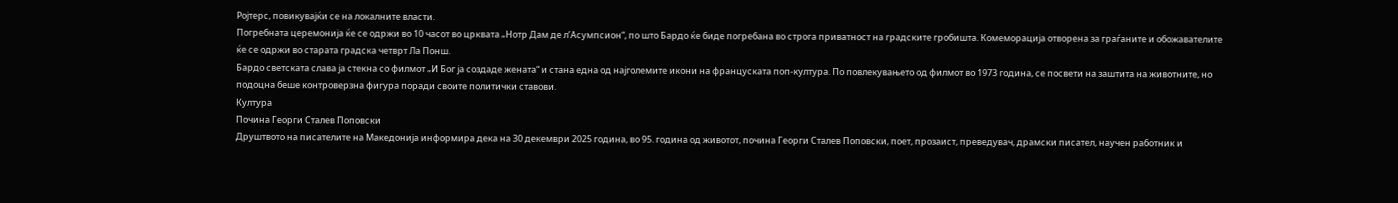Ројтерс, повикувајќи се на локалните власти.
Погребната церемонија ќе се одржи во 10 часот во црквата „Нотр Дам де л’Асумпсион“, по што Бардо ќе биде погребана во строга приватност на градските гробишта. Комеморација отворена за граѓаните и обожавателите ќе се одржи во старата градска четврт Ла Понш.
Бардо светската слава ја стекна со филмот „И Бог ја создаде жената“ и стана една од најголемите икони на француската поп-култура. По повлекувањето од филмот во 1973 година, се посвети на заштита на животните, но подоцна беше контроверзна фигура поради своите политички ставови.
Култура
Почина Георги Сталев Поповски
Друштвото на писателите на Македонија информира дека на 30 декември 2025 година, во 95. година од животот, почина Георги Сталев Поповски, поет, прозаист, преведувач, драмски писател, научен работник и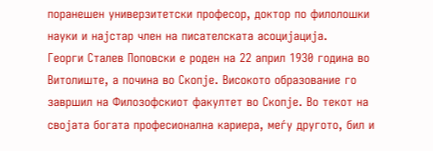поранешен универзитетски професор, доктор по филолошки науки и најстар член на писателската асоцијација.
Георги Сталев Поповски е роден на 22 април 1930 година во Витолиште, а почина во Скопје. Високото образование го завршил на Филозофскиот факултет во Скопје. Во текот на својата богата професионална кариера, меѓу другото, бил и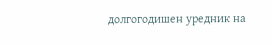долгогодишен уредник на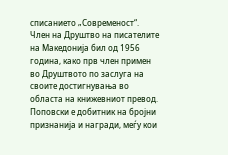списанието „Современост“.
Член на Друштво на писателите на Македонија бил од 1956 година, како прв член примен во Друштвото по заслуга на своите достигнувања во областа на книжевниот превод.
Поповски е добитник на бројни признанија и награди, меѓу кои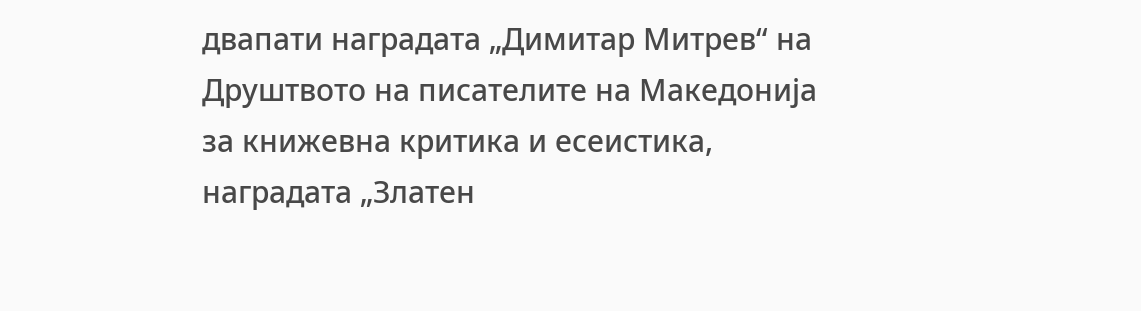двапати наградата „Димитар Митрев“ на Друштвото на писателите на Македонија за книжевна критика и есеистика, наградата „Златен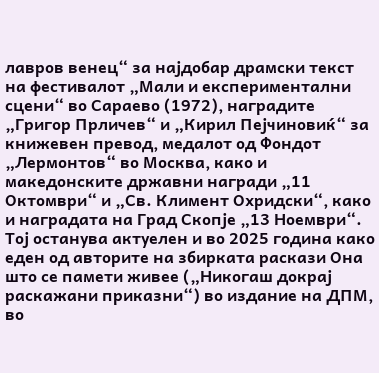лавров венец“ за најдобар драмски текст на фестивалот „Мали и експериментални сцени“ во Сараево (1972), наградите „Григор Прличев“ и „Кирил Пејчиновиќ“ за книжевен превод, медалот од Фондот „Лермонтов“ во Москва, како и македонските државни награди „11 Октомври“ и „Св. Климент Охридски“, како и наградата на Град Скопје „13 Ноември“.
Тој останува актуелен и во 2025 година како еден од авторите на збирката раскази Она што се памети живее („Никогаш докрај раскажани приказни“) во издание на ДПМ, во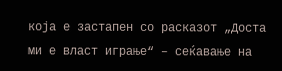која е застапен со расказот „Доста ми е власт играње“ – сеќавање на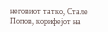неговиот татко, Стале Попов, корифејот на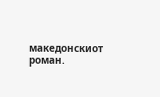македонскиот роман.